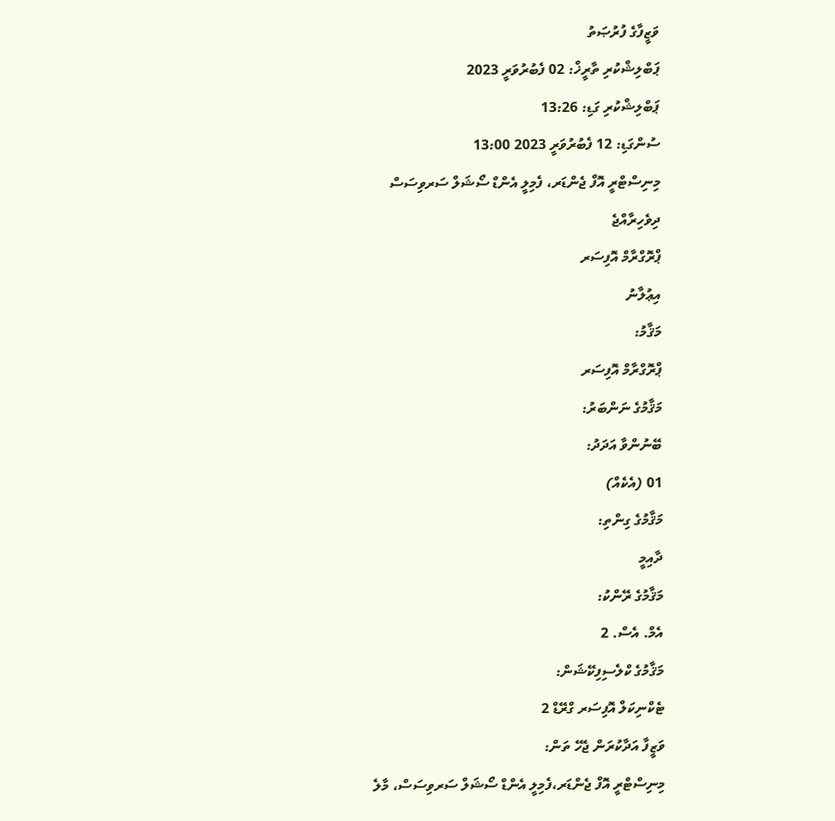ވަޒީފާގެ ފުރުޞަތު
ޕަބްލިޝްކުރި ތާރީޚް: 02 ފެބުރުވަރީ 2023
ޕަބްލިޝްކުރި ގަޑި: 13:26
ސުންގަޑި: 12 ފެބުރުވަރީ 2023 13:00
މިނިސްޓްރީ އޮފް ޖެންޑަރ، ފެމިލީ އެންޑް ސޯޝަލް ސަރވިސަސް
ދިވެހިރާއްޖެ
ޕްރޮގްރާމް އޮފިސަރ
އިޢުލާނު
މަޤާމު:
ޕްރޮގްރާމް އޮފިސަރ
މަޤާމުގެ ނަންބަރު:
ބޭނުންވާ އަދަދު:
01 (އެކެއް)
މަޤާމުގެ ގިންތި:
ދާއިމީ
މަޤާމުގެ ރޭންކު:
އެމް. އެސް. 2
މަޤާމުގެ ކްލެސިފިކޭޝަން:
ޓެކްނިކަލް އޮފިސަރ ގްރޭޑް 2
ވަޒީފާ އަދާކުރަން ޖެހޭ ތަން:
މިނިސްޓްރީ އޮފް ޖެންޑަރ،ފެމިލީ އެންޑް ސޯޝަލް ސަރވިސަސް، މާލެ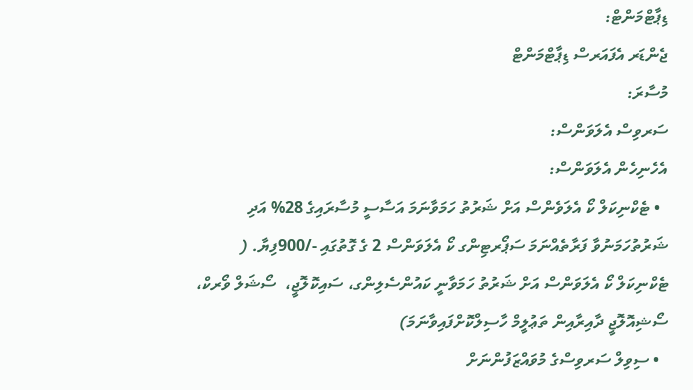ޑިޕާޓްމަންޓް:
ޖެންޑަރ އެފައަރސް ޑިޕާޓްމަންޓް
މުސާރަ:
ސަރވިސް އެލަވަންސް:
އެހެނިހެން އެލަވަންސް:
  • ޓެކްނިކަލް ކޯ އެލަވެންސް އަށް ޝަރުތު ހަމަވާނަމަ އަސާސީ މުސާރައިގެ 28% އަދި ޝަރުތުހަމަނުވާ ފަރާތެއްނަމަ ސަޕޯރޓިންގ ކޯ އެލަވަންސް 2 ގެ ގޮތުގައި -/900ފިޔާ. ( ޓެކްނިކަލް ކޯ އެލަވަންސް އަށް ޝަރުތު ހަމަވާނީ ކައުންސެލިންގ، ސައިކޮލޮޖީ،  ސޯޝަލް ވޯރކް، ސޯޝިއޮލޮޖީ ދާއިރާއިން ތަޢުލީމް ހާސިލްކޮށްފައިވާނަމަ)
  • ސިވިލް ސަރވިސްގެ މުވައްޒަފުންނަށް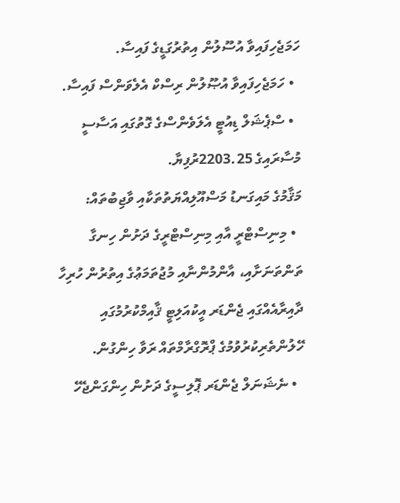ހަމަޖެހިފައިވާ އުސޫލުން އިތުރުގަޑީގެ ފައިސާ.
  • ހަމަޖެހިފައިވާ އުޞޫލުން ރިސްކް އެލެވަންސް ފައިސާ.
  • ސްޕެޝަލް ޑިއުޓީ އެލަވެންސްގެ ގޮތުގައި އަސާސީ މުސާރައިގެ 2203.25ރުފިޔާ.
މަޤާމުގެ މައިގަނޑު މަސްއޫލިއްޔަތުތަކާއި ވާޖިބުތައް:
  • މިނިސްޓްރީ އާއި މިނިސްޓްރީގެ ދަށުން ހިނގާ ތަންތަނަށާއި، އާންމުންނާއި މުޖުތަމަޢުގެ އިތުރުން ހުރިހާ ދާއިރާއެއްގައި ޖެންޑަރ އީކުއަލިޓީ ޤާއިމްކުރުމުގައި ހޭލުންތެރިކުރުވުމުގެ ޕްރޮގްރާމްތައް ރަވާ ހިންގުން.
  • ނެޝަނަލް ޖެންޑަރ ޕޮލިސީގެ ދަށުން ހިންގަންޖެހޭ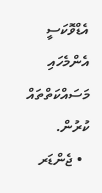އެޑްވޮކަސީ އެންމެހައި މަސައްކަތްތައް ކުރުން.
  • ޖެންޑަރ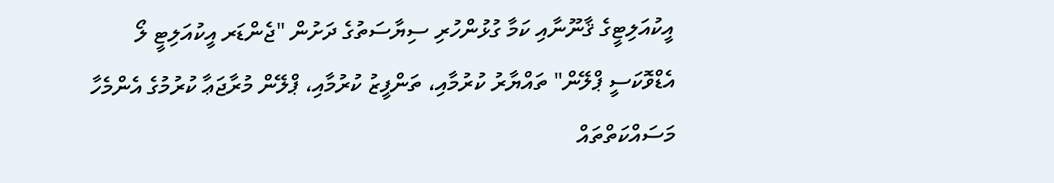އީކުއަލިޓީގެ ޤާނޫނާއި ކަމާ ގުޅުންހުރި ސިޔާސަތުގެ ދަށުން "ޖެންޑަރ އީކުއަލިޓީ ލޯ އެޑްވޮކަސީ ޕްލޭން" ތައްޔާރު ކުރުމާއި، ތަންފީޒު ކުރުމާއި، ޕްލޭން މުރާޖަޢާ ކުރުމުގެ އެންމެހާ މަސައްކަތްތައް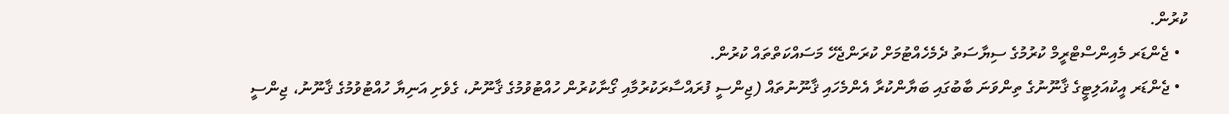ކުރުން.
  • ޖެންޑަރ މެއިންސްޓްރީމް ކުރުމުގެ ސިޔާސަތު ދެމެހެއްޓުމަށް ކުރަންޖެހޭ މަސައްކަތްތައް ކުރުން.
  • ޖެންޑަރ އީކުއަލިޓީގެ ޤާނޫނުގެ ތިންވަނަ ބާބުގައި ބަޔާންކުރާ އެންމެހައި ޤާނޫނުތައް (ޖިންސީ ފުރައްސާރަކުރުމާއި ގޯނާކުރުން ހުއްޓުވުމުގެ ޤާނޫނު، ގެވެށި އަނިޔާ ހުއްޓުވުމުގެ ޤާނޫނު، ޖިންސީ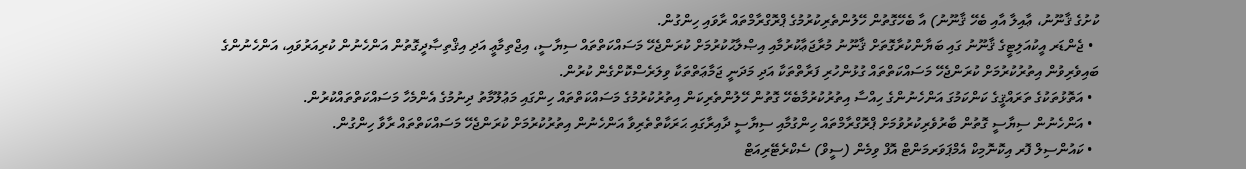ކުށުގެ ޤާނޫނު، ޢާއިލާ އާއި ބެހޭ ޤާނޫނު) އާ ބެހޭގޮތުން ހޭލުންތެރިކުރުމުގެ ޕްރޮގްރާމްތައް ރާވައި ހިންގުން.
  • ޖެންޑަރ އީކުއަލިޓީގެ ޤާނޫނު ގައި ބަޔާންކުރާގޮތަށް ޤާނޫނު މުރާޖަޢާކުރުމާއި އިޞްލާޙުކުރުމަށް ކުރަންޖެހޭ މަސައްކަތްތައް ސިޔާސީ، އިޖްތިމާޢީ އަދި އިޤްތިޞާދީގޮތުން އަންހެނުން ކުރިއަރުވައި، އަންހެނުންގެ ބައިވެރިވުން އިތުރުކުރުމަށް ކުރަންޖެހޭ މަސައްކަތްތައް ގުޅުންހުރި ފަރާތްތަކާ އަދި މަދަނީ ޖަމާޢަތްތަކާ ވިލަރެސްކޮށްގެން ކުރުން.
  • އަތޮޅުތަކުގެ ތަރައްޤީގެ ކަންކަމުގަ އަންހެނުންގެ ހިއްސާ އިތުރުކުރުމާބެހޭ ގޮތުން ހޭލުންތެރިކަން އިތުރުކުރުމުގެ މަސައްކަތްތައް ހިންގައި މަޢުލޫމާތު ދިނުމުގެ އެންމެހާ މަސައްކަތްތައްކުރުން.
  • އަންހެނުން ސިޔާސީ ގޮތުން ބާރުވެރިކުރުވުމަށް ޕްރޮގްރާމްތައް ހިންގުމާއި ސިޔާސީ ދާއިރާގައި ޙަރަކާތްތެރިވާ އަންހެނުން އިތުރުކުރުމަށް ކުރަންޖެހޭ މަސައްކަތްތައް ރާވާ ހިންގުން.
  • ކައުންސިލް ފޮރ އިކޮނޮމިކް އެމްޕަވަރމަންޓް އޮފް ވިމެން (ސީވް) ސެކްރެޓޭރިއަޓް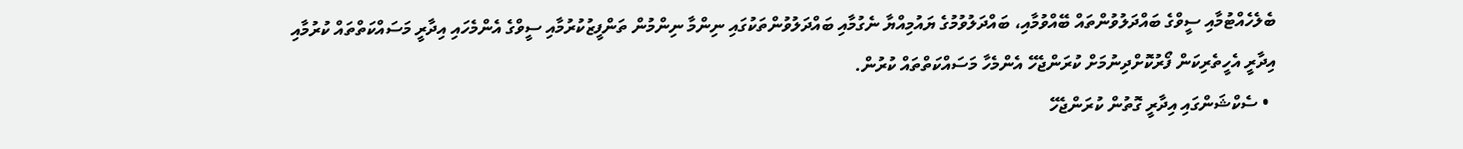ބެލެހެއްޓުމާއި ސީވްގެ ބައްދަލުވުންތައް ބޭއްވުމާއި، ބައްދަލުވުމުގެ ޔައުމިއްޔާ ނެގުމާއި ބައްދަލުވުންތަކުގައި ނިންމާ ނިންމުން ތަންފީޒުކުރުމާއި ސީވްގެ އެންމެހައި އިދާރީ މަސައްކަތްތައް ކުރުމާއި އިދާރީ އެހީތެރިކަން ފޯރުކޮށްދިނުމަށް ކުރަންޖެހޭ އެންމެހާ މަސައްކަތްތައް ކުރުން.
  • ސެކްޝަންގައި އިދާރީ ގޮތުން ކުރަންޖެހޭ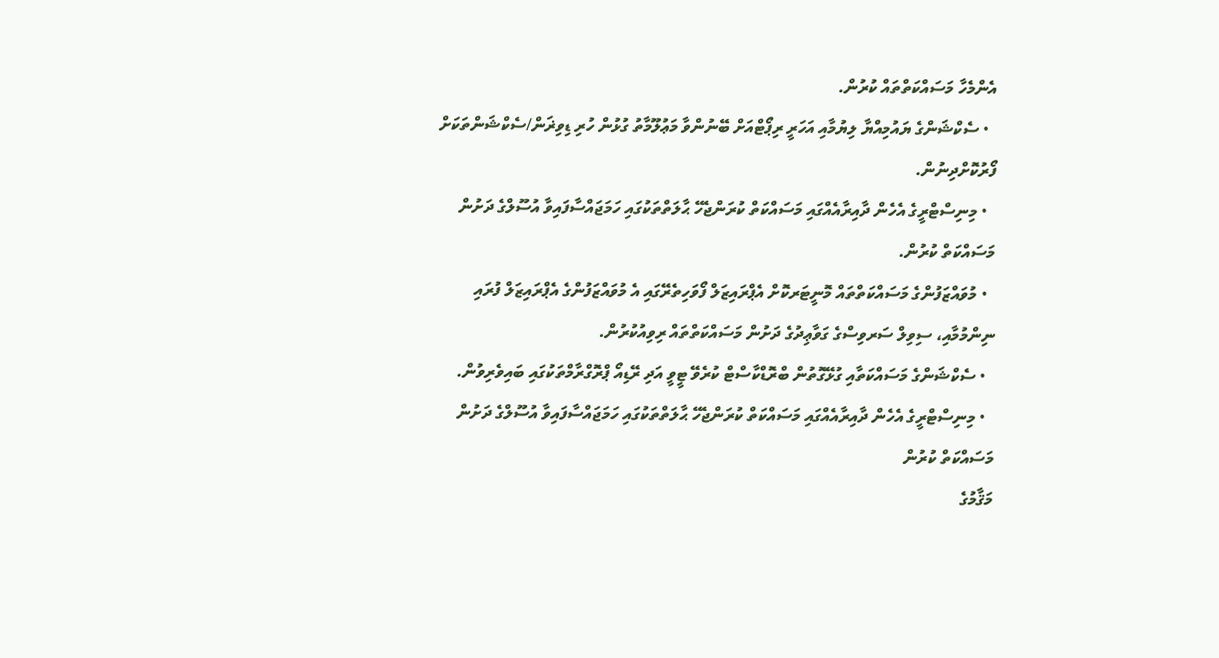އެންމެހާ މަސައްކަތްތައް ކުރުން.
  • ސެކްޝަންގެ ޔައުމިއްޔާ ލިޔުމާއި އަހަރީ ރިޕޯޓްއަށް ބޭނުންވާ މަޢުލޫމާތު ގުޅުން ހުރި ޑިވިޜަން/ސެކްޝަންތަކަށް ފޯރުކޮށްދިނުން.
  • މިނިސްޓްރީގެ އެހެން ދާއިރާއެއްގައި މަސައްކަތް ކުރަންޖެހޭ ޙާލަތްތަކުގައި ހަމަޖައްސާފައިވާ އުސޫލްގެ ދަށުން މަސައްކަތް ކުރުން.
  • މުވައްޒަފުންގެ މަސައްކަތްތައް މޮނީޓަރކޮށް އެޕްރައިޒަލް ފޯވަހިތެރޭގައި އެ މުވައްޒަފުންގެ އެޕްރައިޒަލް ފުރައި ނިންމުމާއި، ސިވިލް ސަރވިސްގެ ގަވާޢިދުގެ ދަށުން މަސައްކަތްތައް ރިވިއުކުރުން.
  • ސެކްޝަންގެ މަސައްކަތާއި ގުޅޭގޮތުން ބްރޮޑްކާސްޓް ކުރެވޭ ޓީވީ އަދި ރޭޑިއޯ ޕްރޮގްރާމްތަކުގައި ބައިވެރިވުން.
  • މިނިސްޓްރީގެ އެހެން ދާއިރާއެއްގައި މަސައްކަތް ކުރަންޖެހޭ ޙާލަތްތަކުގައި ހަމަޖައްސާފައިވާ އުސޫލްގެ ދަށުން މަސައްކަތް ކުރުން
މަޤާމުގެ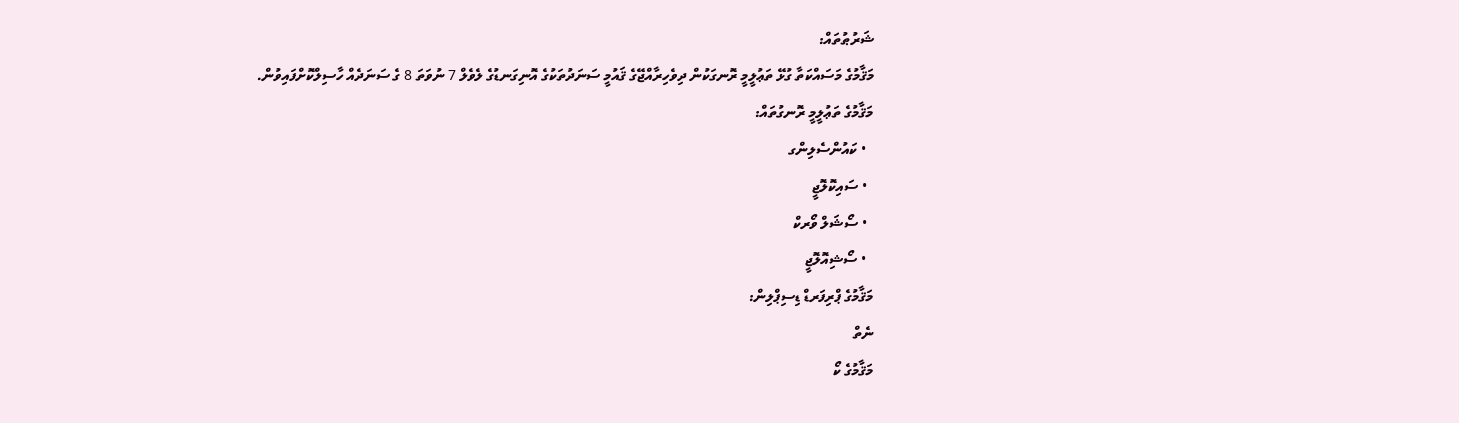ޝަރުޠުތައް:
މަޤާމުގެ މަސައްކަތާ ގުޅޭ ތަޢުލީމީ ރޮނގަކުން ދިވެހިރާއްޖޭގެ ޤައުމީ ސަނަދުތަކުގެ އޮނިގަނޑުގެ ލެވެލް 7 ނުވަތަ 8 ގެ ސަނަދެއް ހާސިލްކޮށްފައިވުން.
މަޤާމުގެ ތަޢުލީމީ ރޮނގުތައް:
  • ކައުންސެލިންގ
  • ސައިކޮލޮޖީ
  • ސޯޝަލް ވޯރކް
  • ސޯޝިއޮލޮޖީ
މަޤާމުގެ ޕްރިފަރޑް ޑިސިޕްލިން:
ނެތް
މަޤާމުގެ ކޯ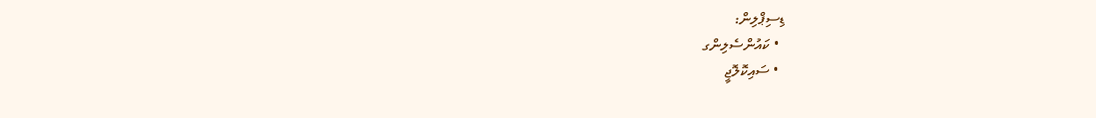ޑިސިޕްލިން:
  • ކައުންސެލިންގ
  • ސައިކޮލޮޖީ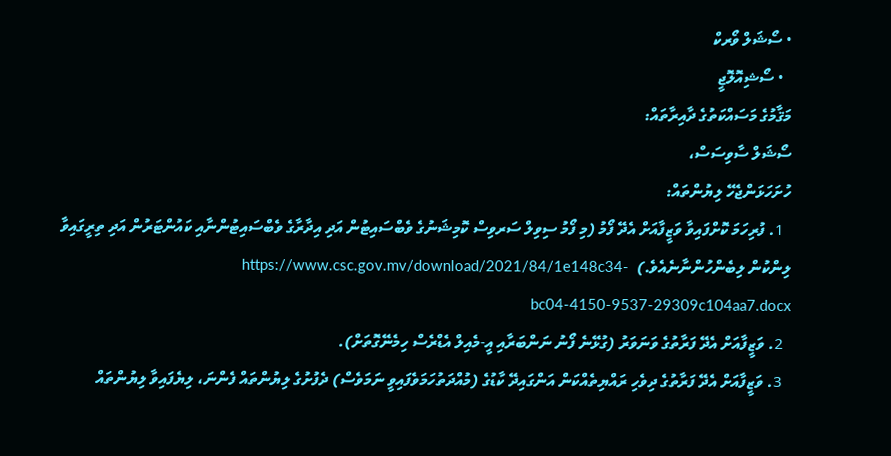• ސޯޝަލް ވޯރކް
  • ސޯޝިއޮލޮޖީ
މަޤާމުގެ މަސައްކަތުގެ ދާއިރާތައް:
ސޯޝަލް ސާވިސަސް،
ހުށަހަޅަންޖެހޭ ލިޔުންތައް:
  1. ފުރިހަމަ ކޮށްފައިވާ ވަޒީފާއަށް އެދޭ ފޯމު (މި ފޯމު ސިވިލް ސަރވިސް ކޮމިޝަނުގެ ވެބްސައިޓުން އަދި އިދާރާގެ ވެބްސައިޓުންނާއި ކައުންޓަރުން އަދި ތިރީގައިވާ ލިންކުން ލިބެންހުންނާނެއެވެ.)  https://www.csc.gov.mv/download/2021/84/1e148c34-bc04-4150-9537-29309c104aa7.docx
  2. ވަޒީފާއަށް އެދޭ ފަރާތުގެ ވަނަވަރު (ގުޅޭނެ ފޯނު ނަންބަރާއި އީ-މެއިލް އެޑްރެސް ހިމެނޭގޮތަށް).
  3. ވަޒީފާއަށް އެދޭ ފަރާތުގެ ދިވެހި ރައްޔިތެއްކަން އަންގައިދޭ ކާޑުގެ (މުއްދަތުހަމަވެފައިވީ ނަމަވެސް) ދެފުށުގެ ލިޔުންތައް ފެންނަ، ލިޔެފައިވާ ލިޔުންތައް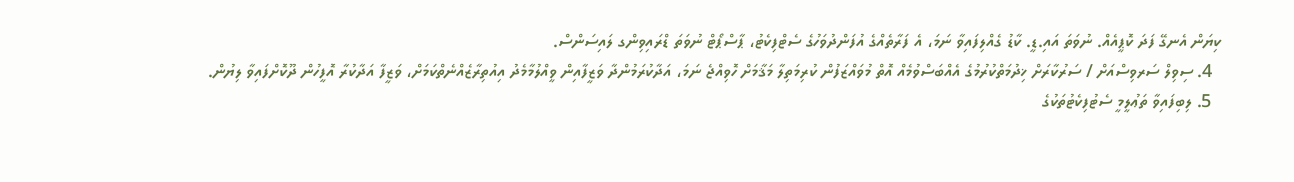ކިޔަން އެނގޭ ފަދަ ކޮޕީއެއް. ނުވަތަ އައި.ޑީ. ކާޑު ގެއްލިފައިވާ ނަމަ، އެ ފަރާތެއްގެ އުފަންދުވަހުގެ ސެޓްފިކެޓު، ޕާސްޕޯޓް ނުވަތަ ޑްރައިވިންގ ލައިސަންސް.
  4. ސިވިލް ސަރވިސްއަށް / ސަރުކާރަށް ޚިދުމަތްކުރުމުގެ އެއްބަސްވުމެއް އޮތް މުވައްޒަފުން ކުރިމަތިލާ މަޤާމަށް ހޮވިއްޖެ ނަމަ، އަދާކުރަމުންދާ ވަޒީފާއިން ވީއްލުމާމެދު އިއުތިރާޒެއްނެތްކަމަށް، ވަޒީފާ އަދާކުރާ އޮފީހުން ދޫކޮށްފައިވާ ލިޔުން.
  5. ލިބިފައިވާ ތަޢުލީމީ ސެޓުފިކެޓުތަކުގެ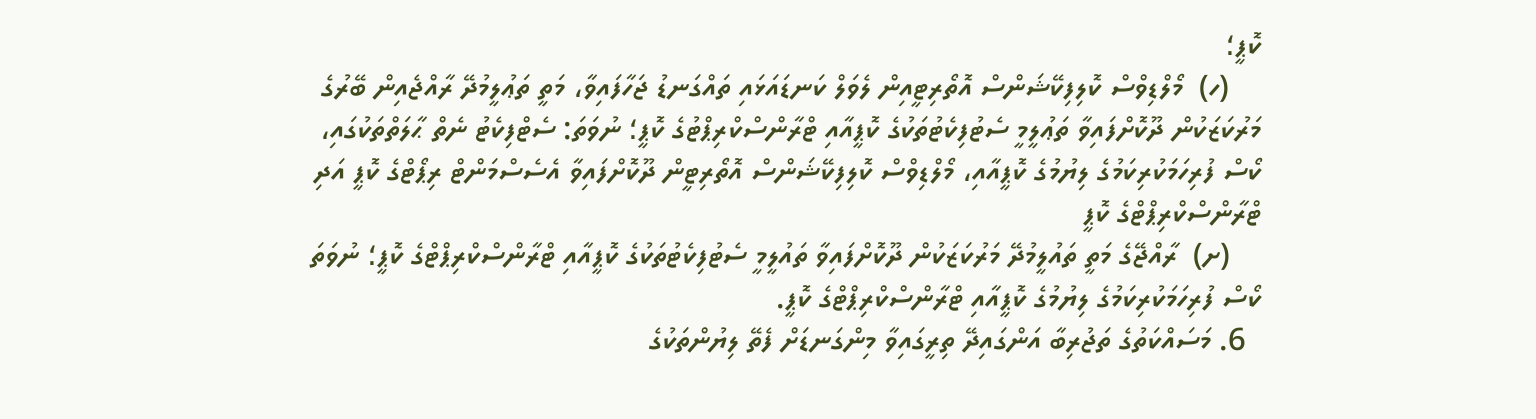ކޮޕީ؛
    (ހ)  މޯލްޑިވްސް ކޮލިފިކޭޝަންސް އޮތޯރިޓީއިން ލެވަލް ކަނޑައަޅައި ތައްގަނޑު ޖަހާފައިވާ، މަތީ ތަޢުލީމުދޭ ރާއްޖެއިން ބޭރުގެ މަރުކަޒަކުން ދޫކޮށްފައިވާ ތަޢުލީމީ ސެޓުފިކެޓުތަކުގެ ކޮޕީއާއި ޓްރާންސްކްރިޕްޓުގެ ކޮޕީ؛ ނުވަތަ: ސެޓްފިކެޓު ނެތް ޙާލަތްތަކުގައި، ކޯސް ފުރިހަމަކުރިކަމުގެ ލިޔުމުގެ ކޮޕީއާއި، މޯލްޑިވްސް ކޮލިފިކޭޝަންސް އޮތޯރިޓީން ދޫކޮށްފައިވާ އެސެސްމަންޓް ރިޕޯޓްގެ ކޮޕީ އަދި ޓްރާންސްކްރިޕްޓްގެ ކޮޕީ
    (ށ)  ރާއްޖޭގެ މަތީ ތައުލީމުދޭ މަރުކަޒަކުން ދޫކޮށްފައިވާ ތައުލީމީ ސެޓުފިކެޓުތަކުގެ ކޮޕީއާއި ޓްރާންސްކްރިޕްޓްގެ ކޮޕީ؛ ނުވަތަ ކޯސް ފުރިހަމަކުރިކަމުގެ ލިޔުމުގެ ކޮޕީއާއި ޓްރާންސްކްރިޕްޓްގެ ކޮޕީ.
  6. މަސައްކަތުގެ ތަޖުރިބާ އަންގައިދޭ ތިރީގައިވާ މިންގަނޑަށް ފެތޭ ލިޔުންތަކުގެ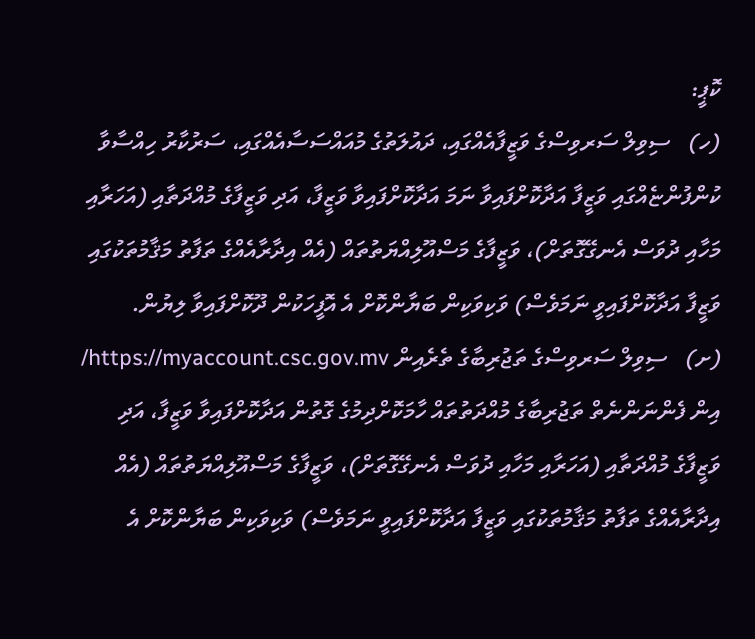ކޮޕީ:
(ހ)   ސިވިލް ސަރވިސްގެ ވަޒީފާއެއްގައި، ދައުލަތުގެ މުއައްސަސާއެއްގައި، ސަރުކާރު ހިއްސާވާ ކުންފުންޏެއްގައި ވަޒީފާ އަދާކޮށްފައިވާ ނަމަ އަދާކޮށްފައިވާ ވަޒީފާ، އަދި ވަޒީފާގެ މުއްދަތާއި (އަހަރާއި މަހާއި ދުވަސް އެނގޭގޮތަށް)، ވަޒީފާގެ މަސްއޫލިއްޔަތުތައް (އެއް އިދާރާއެއްގެ ތަފާތު މަޤާމުތަކުގައި ވަޒީފާ އަދާކޮށްފައިވީ ނަމަވެސް) ވަކިވަކިން ބަޔާންކޮށް އެ އޮފީހަކުން ދޫކޮށްފައިވާ ލިޔުން.
(ށ)   ސިވިލް ސަރވިސްގެ ތަޖުރިބާގެ ތެރެއިން https://myaccount.csc.gov.mv/ އިން ފެންނަންނެތް ތަޖުރިބާގެ މުއްދަތުތައް ހާމަކޮށްދިމުގެ ގޮތުން އަދާކޮށްފައިވާ ވަޒީފާ، އަދި ވަޒީފާގެ މުއްދަތާއި (އަހަރާއި މަހާއި ދުވަސް އެނގޭގޮތަށް)، ވަޒީފާގެ މަސްއޫލިއްޔަތުތައް (އެއް އިދާރާއެއްގެ ތަފާތު މަޤާމުތަކުގައި ވަޒީފާ އަދާކޮށްފައިވީ ނަމަވެސް) ވަކިވަކިން ބަޔާންކޮށް އެ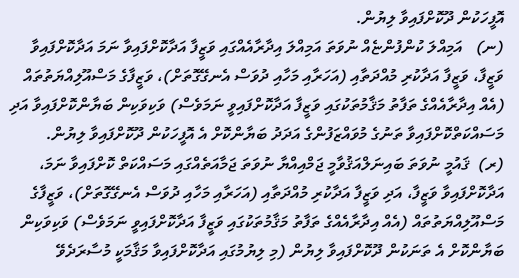އޮފީހަކުން ދޫކޮށްފައިވާ ލިޔުން.
(ނ)   އަމިއްލަ ކުންފުންޏެއް ނުވަތަ އަމިއްލަ އިދާރާއެއްގައި ވަޒީފާ އަދާކޮށްފައިވާ ނަމަ އަދާކޮށްފައިވާ ވަޒީފާ، ވަޒީފާ އަދާކުރި މުއްދަތާއި (އަހަރާއި މަހާއި ދުވަސް އެނގޭގޮތަށް)، ވަޒީފާގެ މަސްއޫލިއްޔަތުތައް (އެއް އިދާރާއެއްގެ ތަފާތު މަޤާމުތަކުގައި ވަޒީފާ އަދާކޮށްފައިވީ ނަމަވެސް) ވަކިވަކިން ބަޔާންކޮށްފައިވާ އަދި މަސައްކަތްކޮށްފައިވާ ތަނުގެ މުވައްޒަފުންގެ އަދަދު ބަޔާންކޮށް އެ އޮފީހަކުން ދޫކޮށްފައިވާ ލިޔުން.
(ރ)  ޤައުމީ ނުވަތަ ބައިނަލްއަޤުވާމީ ޖަމްއިއްޔާ ނުވަތަ ޖަމާއަތެއްގައި މަސައްކަތް ކޮށްފައިވާ ނަމަ، އަދާކޮށްފައިވާ ވަޒީފާ، އަދި ވަޒީފާ އަދާކުރި މުއްދަތާއި (އަހަރާއި މަހާއި ދުވަސް އެނގޭގޮތަށް)، ވަޒީފާގެ މަސްއޫލިއްޔަތުތައް (އެއް އިދާރާއެއްގެ ތަފާތު މަޤާމުތަކުގައި ވަޒީފާ އަދާކޮށްފައިވީ ނަމަވެސް) ވަކިވަކިން ބަޔާންކޮށް އެ ތަނަކުން ދޫކޮށްފައިވާ ލިޔުން (މި ލިޔުމުގައި އަދާކޮށްފައިވާ މަޤާމަކީ މުސާރަދެވޭ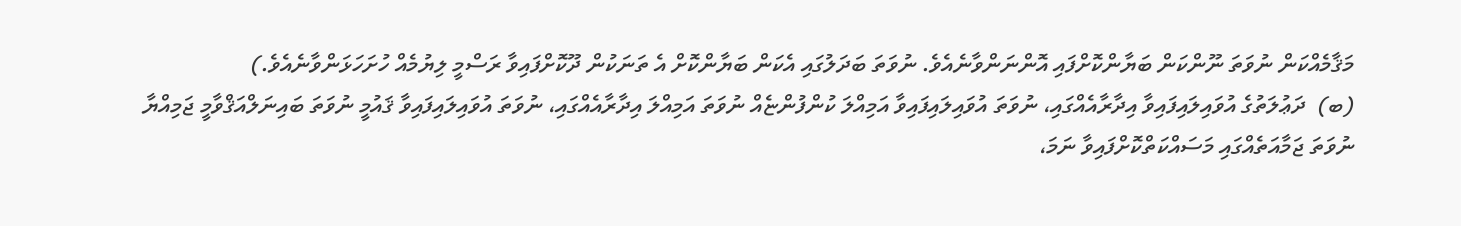މަޤާމެއްކަން ނުވަތަ ނޫންކަން ބަޔާންކޮށްފައި އޮންނަންވާނެއެވެ. ނުވަތަ ބަދަލުގައި އެކަން ބަޔާންކޮށް އެ ތަނަކުން ދޫކޮށްފައިވާ ރަސްމީ ލިޔުމެއް ހުށަހަޅަންވާނެއެވެ.)
(ބ)  ދަޢުލަތުގެ އުވައިލައިފައިވާ އިދާރާއެއްގައި، ނުވަތަ އުވައިލައިފައިވާ އަމިއްލަ ކުންފުންޏެއް ނުވަތަ އަމިއްލަ އިދާރާއެއްގައި، ނުވަތަ އުވައިލައިފައިވާ ޤައުމީ ނުވަތަ ބައިނަލްއަޤްވާމީ ޖަމިއްޔާ ނުވަތަ ޖަމާއަތެއްގައި މަސައްކަތްކޮށްފައިވާ ނަމަ،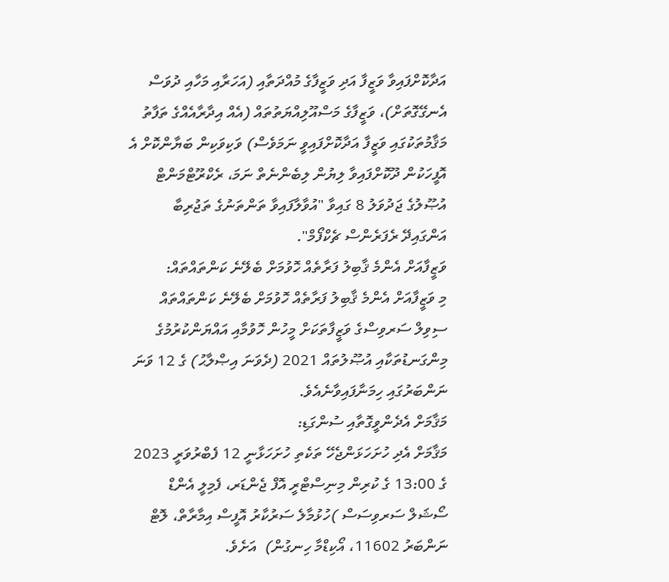އަދާކޮށްފައިވާ ވަޒީފާ އަދި ވަޒީފާގެ މުއްދަތާއި (އަހަރާއި މަހާއި ދުވަސް އެނގޭގޮތަށް)، ވަޒީފާގެ މަސްއޫލިއްޔަތުތައް (އެއް އިދާރާއެއްގެ ތަފާތު މަޤާމުތަކުގައި ވަޒީފާ އަދާކޮށްފައިވީ ނަމަވެސް) ވަކިވަކިން ބަޔާންކޮށް އެ އޮފީހަކުން ދޫކޮށްފައިވާ ލިޔުން ލިބެންނެތް ނަމަ، ރެކްރޫޓްމަންޓް އުޞޫލުގެ ޖަދުވަލު 8 ގައިވާ "އުވާލާފައިވާ ތަންތަނުގެ ތަޖުރިބާ އަންގައިދޭ ރެފަރެންސް ޗެކްފޯމް".
ވަޒީފާއަށް އެންމެ ޤާބިލު ފަރާތެއް ހޮވުމަށް ބެލޭނެ ކަންތައްތައް:
މި ވަޒީފާއަށް އެންމެ ޤާބިލު ފަރާތެއް ހޮވުމަށް ބެލޭނެ ކަންތައްތައް ސިވިލް ސަރވިސްގެ ވަޒީފާތަކަށް މީހުން ހޮވުމާއި އައްޔަންކުރުމުގެ މިންގަނޑުތަކާއި އުޞޫލުތައް 2021 (ދެވަނަ އިޞްލާޙު) ގެ 12 ވަނަ ނަންބަރުގައި ހިމަނާފައިވާނެއެވެ.
މަޤާމަށް އެދެންވީގޮތާއި ސުންގަޑި:
މަޤާމަށް އެދި ހުށަހަޅަންޖެހޭ ތަކެތި ހުށަހަޅާނީ 12 ފެބްރުވަރީ 2023 ގެ 13:00 ގެ ކުރިން މިނިސްޓްރީ އޮފް ޖެންޑަރ، ފެމިލީ އެންޑް ސޯޝަލް ސަރވިސަސް )ހުޅުމާލެ ސަރުކާރު އޮފީސް އިމާރާތް، ލޮޓް ނަންބަރު 11602، އޯކިޑްމާ ހިނގުން)  އަށެވެ.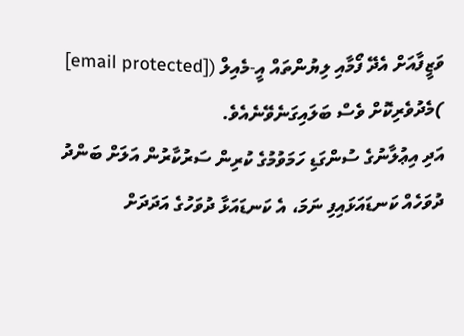ވަޒީފާއަށް އެދޭ ފޯމާއި ލިޔުންތައް އީ-މެއިލް ([email protected] )މެދުވެރިކޮށް ވެސް ބަލައިގަނެވޭނެއެވެ.
އަދި އިޢުލާނުގެ ސުންގަޑި ހަމަވުމުގެ ކުރިން ސަރުކާރުން އަލަށް ބަންދު ދުވަހެއް ކަނޑައަޅައިފި ނަމަ، އެ ކަނޑައަޅާ ދުވަހުގެ އަދަދަށް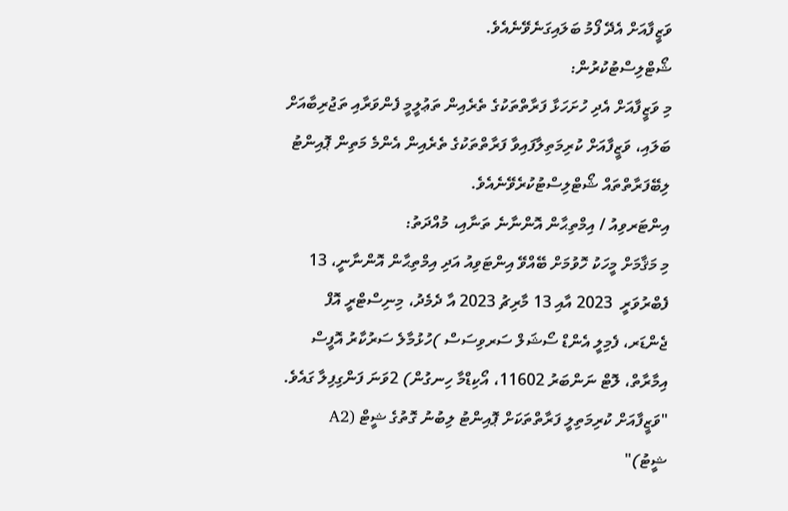ވަޒީފާއަށް އެދޭ ފޯމު ބަލައިގަނެވޭނެއެވެ.
ޝޯޓްލިސްޓުކުރުން:
މި ވަޒީފާއަށް އެދި ހުށަހަޅާ ފަރާތްތަކުގެ ތެރެއިން ތަޢުލީމީ ފެންވަރާއި ތަޖުރިބާއަށް ބަލައި، ވަޒީފާއަށް ކުރިމަތިލާފައިވާ ފަރާތްތަކުގެ ތެރެއިން އެންމެ މަތިން ޕޮއިންޓު ލިބޭފަރާތްތައް ޝޯޓްލިސްޓުކުރެވޭނެއެވެ.
އިންޓަރވިއު / އިމްތިޙާން އޮންނާނެ ތަނާއި، މުއްދަތު:
މި މަޤާމަށް މީހަކު ހޮވުމަށް ބޭއްވޭ އިންޓަވިއު އަދި އިމްތިޙާން އޮންނާނީ، 13  ފެބްރުވަރީ  2023 އާއި 13 މާރިޗު 2023 އާ ދެމެދު، މިނިސްޓްރީ އޮފް ޖެންޑަރ، ފެމިލީ އެންޑް ސޯޝަލް ސަރވިސަސް )ހުޅުމާލެ ސަރުކާރު އޮފީސް އިމާރާތް، ލޮޓް ނަންބަރު 11602، އޯކިޑްމާ ހިނގުން) 2ވަނަ ފަންގިފިލާ ގައެވެ.
"ވަޒީފާއަށް ކުރިމަތިލީ ފަރާތްތަކަށް ޕޮއިންޓު ލިބުނު ގޮތުގެ ޝީޓް (A2 ޝީޓު)"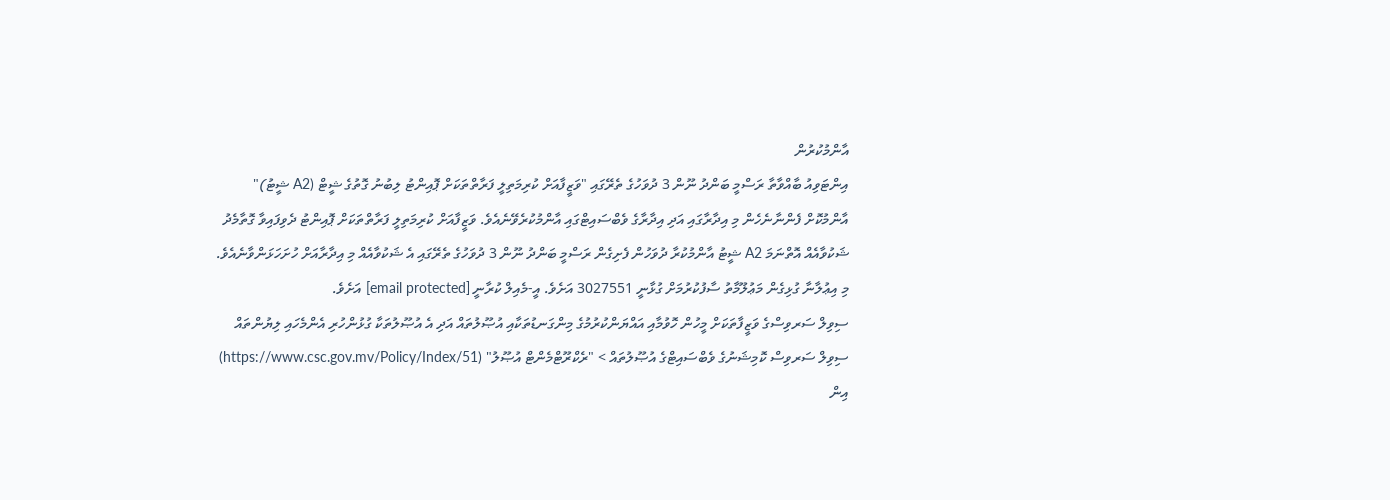އާންމުކުރުން
އިންޓަވިއު ބާއްވާތާ ރަސްމީ ބަންދު ނޫން 3 ދުވަހުގެ ތެރޭގައި "ވަޒީފާއަށް ކުރިމަތިލީ ފަރާތްތަކަށް ޕޮއިންޓު ލިބުނު ގޮތުގެ ޝީޓް (A2 ޝީޓު)" އާންމުކޮށް ފެންނާނެހެން މި އިދާރާގައި އަދި އިދާރާގެ ވެބްސައިޓްގައި އާންމުކުރެވޭނެއެވެ. ވަޒީފާއަށް ކުރިމަތިލީ ފަރާތްތަކަށް ޕޮއިންޓު ދެވިފައިވާ ގޮތާމެދު ޝަކުވާއެއް އޮތްނަމަ A2 ޝީޓު އާންމުކުރާ ދުވަހުން ފެށިގެން ރަސްމީ ބަންދު ނޫން 3 ދުވަހުގެ ތެރޭގައި އެ ޝަކުވާއެއް މި އިދާރާއަށް ހުށަހަޅަންވާނެއެވެ.
މި އިޢުލާނާ ގުޅިގެން މަޢުލޫމާތު ސާފުކުރުމަށް ގުޅާނީ 3027551 އަށެވެ. އީ-މެއިލް ކުރާނީ [email protected] އަށެވެ.
ސިވިލް ސަރވިސްގެ ވަޒީފާތަކަށް މީހުން ހޮވުމާއި އައްޔަންކުރުމުގެ މިންގަނޑުތަކާއި އުޞޫލުތައް އަދި އެ އުޞޫލުތަކާ ގުޅުންހުރި އެންމެހައި ލިޔުންތައް ސިވިލް ސަރވިސް ކޮމިޝަނުގެ ވެބްސައިޓްގެ އުޞޫލުތައް > "ރެކްރޫޓްމެންޓް އުޞޫލު" (https://www.csc.gov.mv/Policy/Index/51) އިން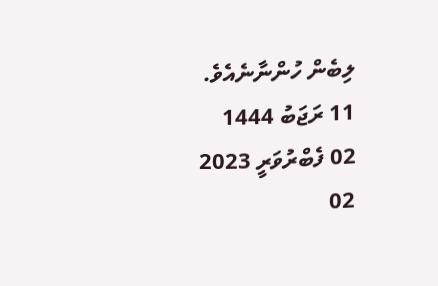ލިބެން ހުންނާނެއެވެ.
11 ރަޖަބު 1444
02 ފެބްރުވަރީ 2023
02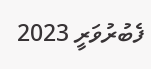ފެބުރުވަރީ 2023